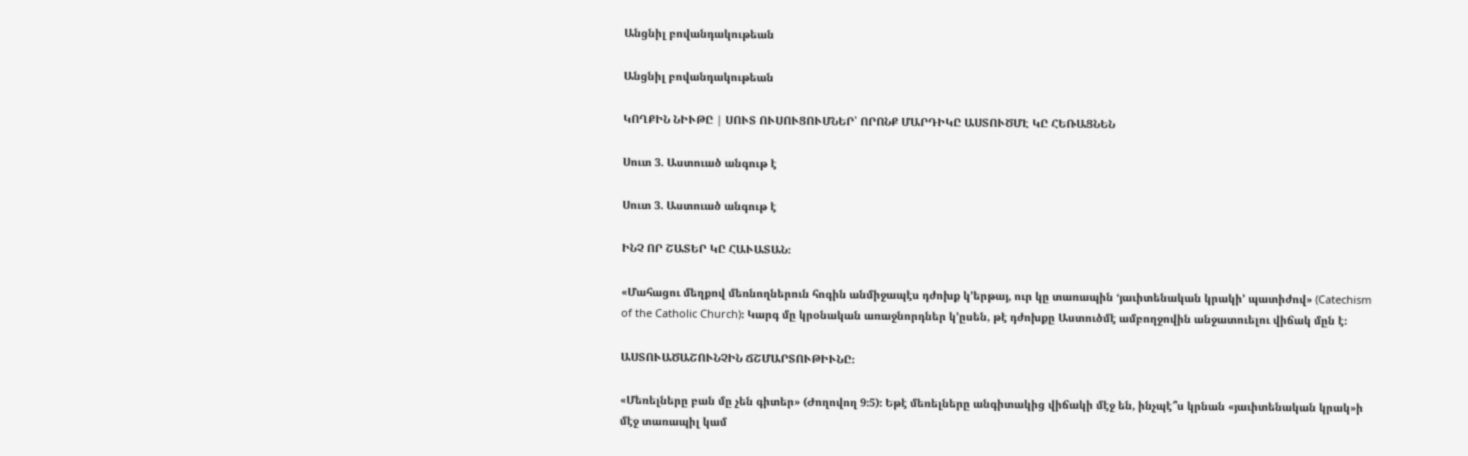Անցնիլ բովանդակութեան

Անցնիլ բովանդակութեան

ԿՈՂՔԻՆ ՆԻՒԹԸ | ՍՈՒՏ ՈՒՍՈՒՑՈՒՄՆԵՐ՝ ՈՐՈՆՔ ՄԱՐԴԻԿԸ ԱՍՏՈՒԾՄԷ ԿԸ ՀԵՌԱՑՆԵՆ

Սուտ 3. Աստուած անգութ է

Սուտ 3. Աստուած անգութ է

ԻՆՉ ՈՐ ՇԱՏԵՐ ԿԸ ՀԱՒԱՏԱՆ։

«Մահացու մեղքով մեռնողներուն հոգին անմիջապէս դժոխք կ’երթայ, ուր կը տառապին ‘յաւիտենական կրակի’ պատիժով» (Catechism of the Catholic Church)։ Կարգ մը կրօնական առաջնորդներ կ’ըսեն, թէ դժոխքը Աստուծմէ ամբողջովին անջատուելու վիճակ մըն է։

ԱՍՏՈՒԱԾԱՇՈՒՆՉԻՆ ՃՇՄԱՐՏՈՒԹԻՒՆԸ։

«Մեռելները բան մը չեն գիտեր» (Ժողովող 9։5)։ Եթէ մեռելները անգիտակից վիճակի մէջ են, ինչպէ՞ս կրնան «յաւիտենական կրակ»ի մէջ տառապիլ կամ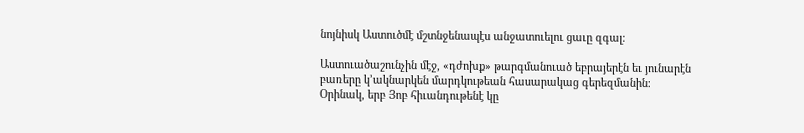նոյնիսկ Աստուծմէ մշտնջենապէս անջատուելու ցաւը զգալ։

Աստուածաշունչին մէջ, «դժոխք» թարգմանուած եբրայերէն եւ յունարէն բառերը կ’ակնարկեն մարդկութեան հասարակաց գերեզմանին։ Օրինակ, երբ Յոբ հիւանդութենէ կը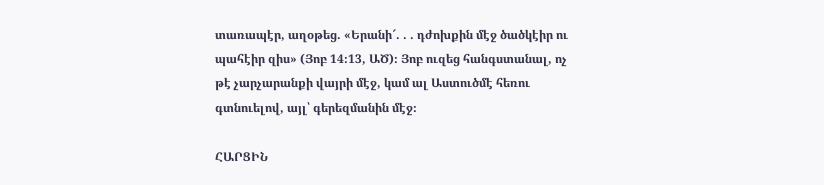տառապէր, աղօթեց. «Երանի՜. . . դժոխքին մէջ ծածկէիր ու պահէիր զիս» (Յոբ 14։13, ԱԾ)։ Յոբ ուզեց հանգստանալ, ոչ թէ չարչարանքի վայրի մէջ, կամ ալ Աստուծմէ հեռու գտնուելով, այլ՝ գերեզմանին մէջ։

ՀԱՐՑԻՆ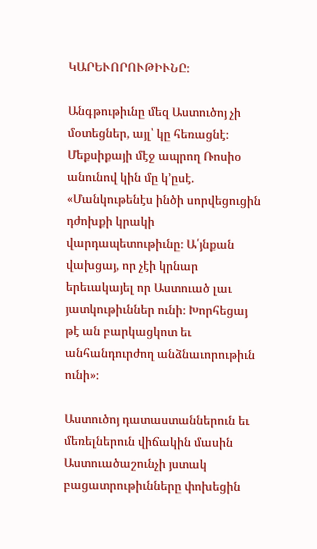ԿԱՐԵՒՈՐՈՒԹԻՒՆԸ։

Անգթութիւնը մեզ Աստուծոյ չի մօտեցներ, այլ՝ կը հեռացնէ։ Մեքսիքայի մէջ ապրող Ռոսիօ անունով կին մը կ’ըսէ. «Մանկութենէս ինծի սորվեցուցին դժոխքի կրակի վարդապետութիւնը։ Ա՛յնքան վախցայ, որ չէի կրնար երեւակայել որ Աստուած լաւ յատկութիւններ ունի։ Խորհեցայ թէ ան բարկացկոտ եւ անհանդուրժող անձնաւորութիւն ունի»։

Աստուծոյ դատաստաններուն եւ մեռելներուն վիճակին մասին Աստուածաշունչի յստակ բացատրութիւնները փոխեցին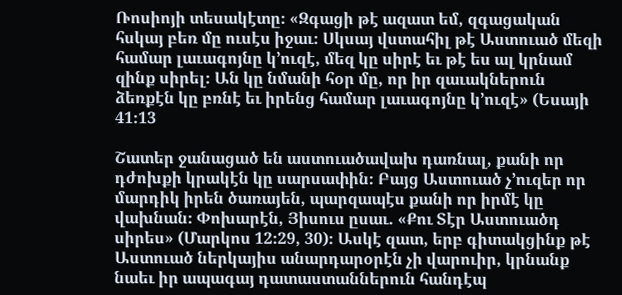Ռոսիոյի տեսակէտը։ «Զգացի թէ ազատ եմ, զգացական հսկայ բեռ մը ուսէս իջաւ։ Սկսայ վստահիլ թէ Աստուած մեզի համար լաւագոյնը կ’ուզէ, մեզ կը սիրէ եւ թէ ես ալ կրնամ զինք սիրել։ Ան կը նմանի հօր մը, որ իր զաւակներուն ձեռքէն կը բռնէ եւ իրենց համար լաւագոյնը կ’ուզէ» (Եսայի 41։13

Շատեր ջանացած են աստուածավախ դառնալ, քանի որ դժոխքի կրակէն կը սարսափին։ Բայց Աստուած չ’ուզեր որ մարդիկ իրեն ծառայեն, պարզապէս քանի որ իրմէ կը վախնան։ Փոխարէն, Յիսուս ըսաւ. «Քու Տէր Աստուածդ սիրես» (Մարկոս 12։29, 30)։ Ասկէ զատ, երբ գիտակցինք թէ Աստուած ներկայիս անարդարօրէն չի վարուիր, կրնանք նաեւ իր ապագայ դատաստաններուն հանդէպ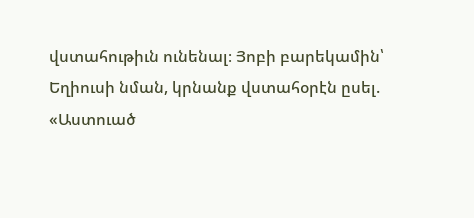վստահութիւն ունենալ։ Յոբի բարեկամին՝ Եղիուսի նման, կրնանք վստահօրէն ըսել. «Աստուած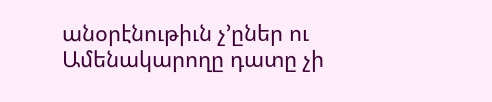անօրէնութիւն չ’ըներ ու Ամենակարողը դատը չի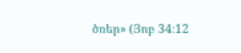ծռեր» (Յոբ 34։12